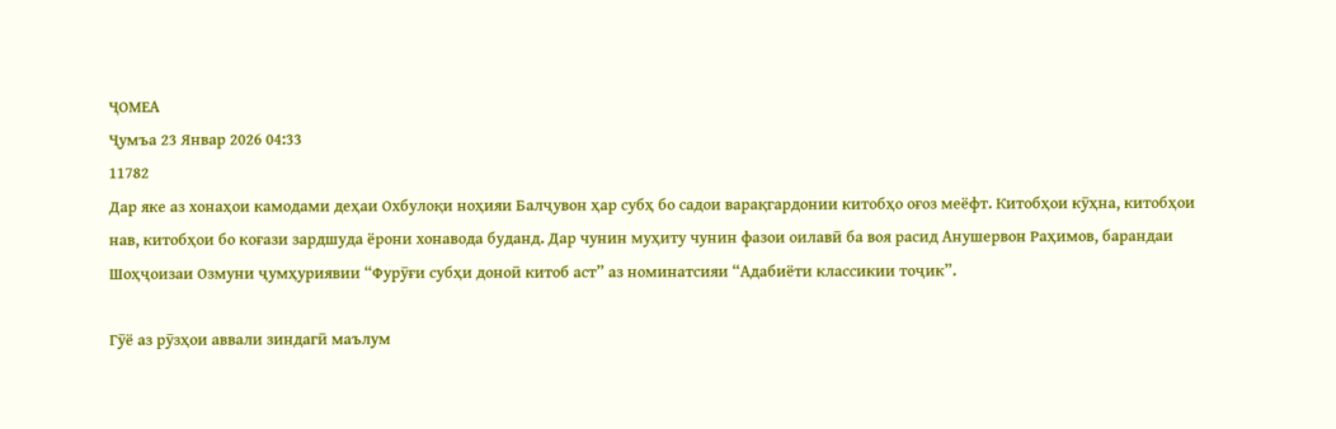ҶОМЕА
Ҷумъа 23 Январ 2026 04:33
11782
Дар яке аз хонаҳои камодами деҳаи Охбулоқи ноҳияи Балҷувон ҳар субҳ бо садои варақгардонии китобҳо оғоз меёфт. Китобҳои кӯҳна, китобҳои нав, китобҳои бо коғази зардшуда ёрони хонавода буданд. Дар чунин муҳиту чунин фазои оилавӣ ба воя расид Анушервон Раҳимов, барандаи Шоҳҷоизаи Озмуни ҷумҳуриявии “Фурӯғи субҳи доноӣ китоб аст” аз номинатсияи “Адабиёти классикии тоҷик”.

Гӯё аз рӯзҳои аввали зиндагӣ маълум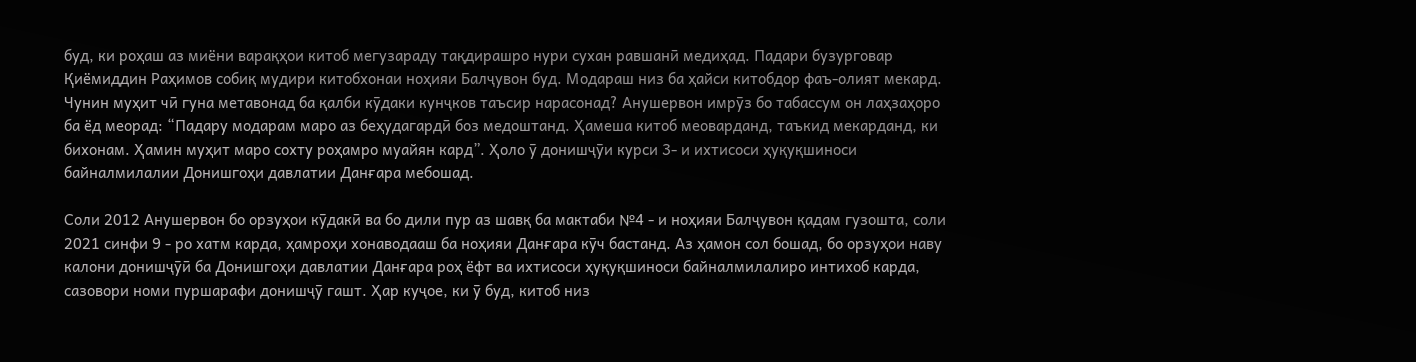буд, ки роҳаш аз миёни варақҳои китоб мегузараду тақдирашро нури сухан равшанӣ медиҳад. Падари бузурговар Қиёмиддин Раҳимов собиқ мудири китобхонаи ноҳияи Балҷувон буд. Модараш низ ба ҳайси китобдор фаъ-олият мекард. Чунин муҳит чӣ гуна метавонад ба қалби кӯдаки кунҷков таъсир нарасонад? Анушервон имрӯз бо табассум он лаҳзаҳоро ба ёд меорад: “Падару модарам маро аз беҳудагардӣ боз медоштанд. Ҳамеша китоб меоварданд, таъкид мекарданд, ки бихонам. Ҳамин муҳит маро сохту роҳамро муайян кард”. Ҳоло ӯ донишҷӯи курси 3- и ихтисоси ҳуқуқшиноси байналмилалии Донишгоҳи давлатии Данғара мебошад.

Соли 2012 Анушервон бо орзуҳои кӯдакӣ ва бо дили пур аз шавқ ба мактаби №4 - и ноҳияи Балҷувон қадам гузошта, соли 2021 синфи 9 - ро хатм карда, ҳамроҳи хонаводааш ба ноҳияи Данғара кӯч бастанд. Аз ҳамон сол бошад, бо орзуҳои наву калони донишҷӯӣ ба Донишгоҳи давлатии Данғара роҳ ёфт ва ихтисоси ҳуқуқшиноси байналмилалиро интихоб карда, сазовори номи пуршарафи донишҷӯ гашт. Ҳар куҷое, ки ӯ буд, китоб низ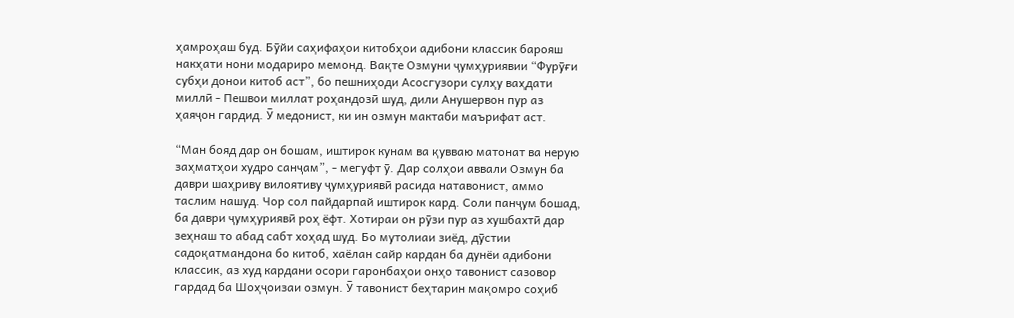ҳамроҳаш буд. Бӯйи саҳифаҳои китобҳои адибони классик барояш накҳати нони модариро мемонд. Вақте Озмуни ҷумҳуриявии “Фурӯғи субҳи донои китоб аст”, бо пешниҳоди Асосгузори сулҳу ваҳдати миллӣ - Пешвои миллат роҳандозӣ шуд, дили Анушервон пур аз ҳаяҷон гардид. Ӯ медонист, ки ин озмун мактаби маърифат аст.

“Ман бояд дар он бошам, иштирок кунам ва қувваю матонат ва нерую заҳматҳои худро санҷам”, - мегуфт ӯ. Дар солҳои аввали Озмун ба даври шаҳриву вилоятиву ҷумҳуриявӣ расида натавонист, аммо таслим нашуд. Чор сол пайдарпай иштирок кард. Соли панҷум бошад, ба даври ҷумҳуриявӣ роҳ ёфт. Хотираи он рӯзи пур аз хушбахтӣ дар зеҳнаш то абад сабт хоҳад шуд. Бо мутолиаи зиёд, дӯстии садоқатмандона бо китоб, хаёлан сайр кардан ба дунёи адибони классик, аз худ кардани осори гаронбаҳои онҳо тавонист сазовор гардад ба Шоҳҷоизаи озмун. Ӯ тавонист беҳтарин мақомро соҳиб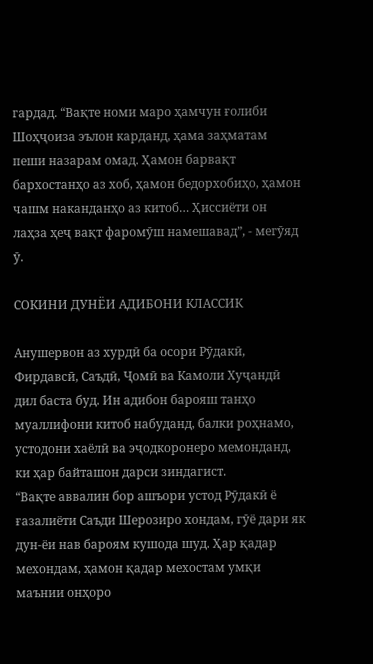гардад. “Вақте номи маро ҳамчун ғолиби Шоҳҷоиза эълон карданд, ҳама заҳматам пеши назарам омад. Ҳамон барвақт бархостанҳо аз хоб, ҳамон бедорхобиҳо, ҳамон чашм наканданҳо аз китоб… Ҳиссиёти он лаҳза ҳеҷ вақт фаромӯш намешавад”, - мегӯяд ӯ.

СОКИНИ ДУНЁИ АДИБОНИ КЛАССИК

Анушервон аз хурдӣ ба осори Рӯдакӣ, Фирдавсӣ, Саъдӣ, Ҷомӣ ва Камоли Хуҷандӣ дил баста буд. Ин адибон барояш танҳо муаллифони китоб набуданд, балки роҳнамо, устодони хаёлӣ ва эҷодкоронеро мемонданд, ки ҳар байташон дарси зиндагист.
“Вақте аввалин бор ашъори устод Рӯдакӣ ё ғазалиёти Саъди Шерозиро хондам, гӯё дари як дун-ёи нав бароям кушода шуд. Ҳар қадар мехондам, ҳамон қадар мехостам умқи маънии онҳоро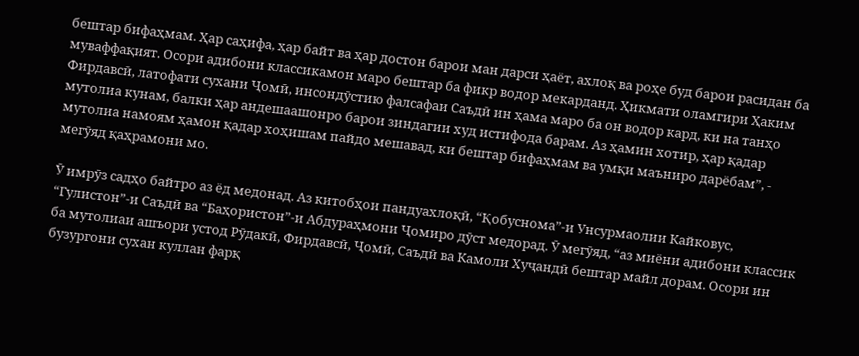бештар бифаҳмам. Ҳар саҳифа, ҳар байт ва ҳар достон барои ман дарси ҳаёт, ахлоқ ва роҳе буд барои расидан ба муваффақият. Осори адибони классикамон маро бештар ба фикр водор мекарданд. Ҳикмати оламгири Ҳаким Фирдавсӣ, латофати сухани Ҷомӣ, инсондӯстию фалсафаи Саъдӣ ин ҳама маро ба он водор кард, ки на танҳо мутолиа кунам, балки ҳар андешаашонро барои зиндагии худ истифода барам. Аз ҳамин хотир, ҳар қадар мутолиа намоям ҳамон қадар хоҳишам пайдо мешавад, ки бештар бифаҳмам ва умқи маъниро дарёбам”, - мегӯяд қаҳрамони мо.

Ӯ имрӯз садҳо байтро аз ёд медонад. Аз китобҳои пандуахлоқӣ, “Қобуснома”-и Унсурмаолии Кайковус, “Гулистон”-и Саъдӣ ва “Баҳористон”-и Абдураҳмони Ҷомиро дӯст медорад. Ӯ мегӯяд, “аз миёни адибони классик ба мутолиаи ашъори устод Рӯдакӣ, Фирдавсӣ, Ҷомӣ, Саъдӣ ва Камоли Хуҷандӣ бештар майл дорам. Осори ин бузургони сухан куллан фарқ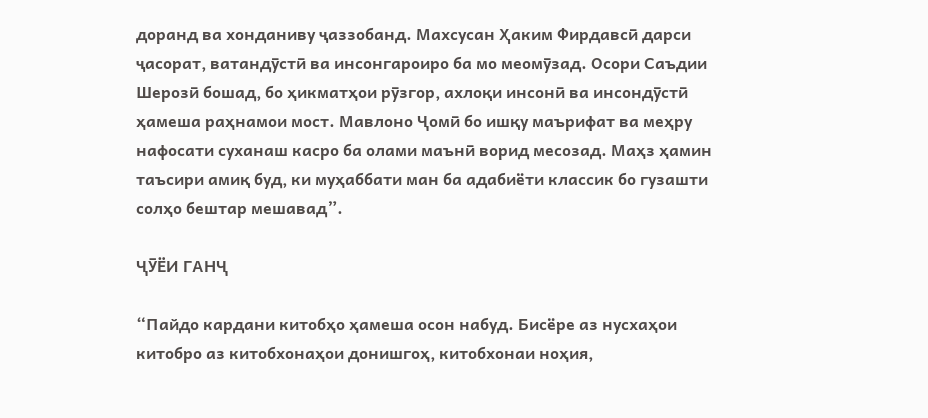доранд ва хонданиву ҷаззобанд. Махсусан Ҳаким Фирдавсӣ дарси ҷасорат, ватандӯстӣ ва инсонгароиро ба мо меомӯзад. Осори Саъдии Шерозӣ бошад, бо ҳикматҳои рӯзгор, ахлоқи инсонӣ ва инсондӯстӣ ҳамеша раҳнамои мост. Мавлоно Ҷомӣ бо ишқу маърифат ва меҳру нафосати суханаш касро ба олами маънӣ ворид месозад. Маҳз ҳамин таъсири амиқ буд, ки муҳаббати ман ба адабиёти классик бо гузашти солҳо бештар мешавад”.

ҶӮЁИ ГАНҶ

“Пайдо кардани китобҳо ҳамеша осон набуд. Бисёре аз нусхаҳои китобро аз китобхонаҳои донишгоҳ, китобхонаи ноҳия,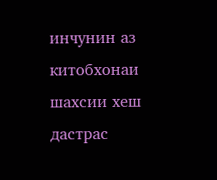инчунин аз китобхонаи шахсии хеш дастрас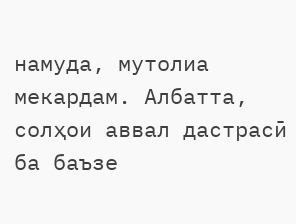намуда, мутолиа мекардам. Албатта, солҳои аввал дастрасӣ ба баъзе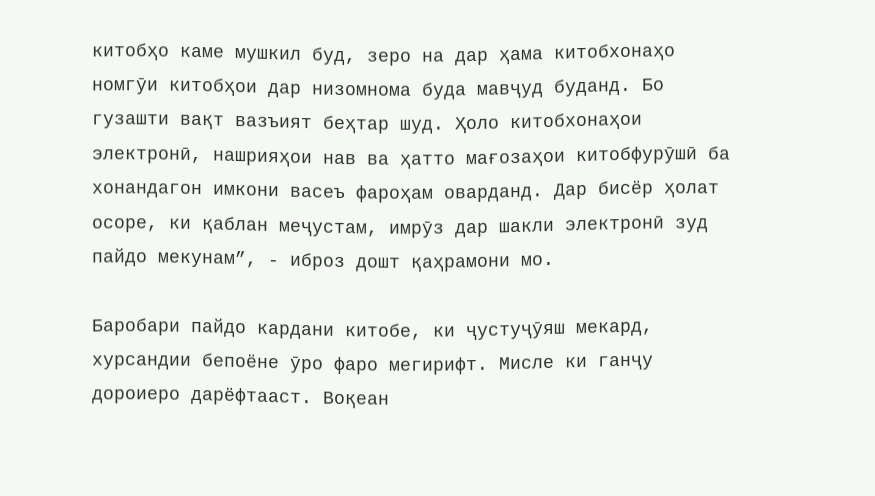китобҳо каме мушкил буд, зеро на дар ҳама китобхонаҳо номгӯи китобҳои дар низомнома буда мавҷуд буданд. Бо гузашти вақт вазъият беҳтар шуд. Ҳоло китобхонаҳои электронӣ, нашрияҳои нав ва ҳатто мағозаҳои китобфурӯшӣ ба хонандагон имкони васеъ фароҳам оварданд. Дар бисёр ҳолат осоре, ки қаблан меҷустам, имрӯз дар шакли электронӣ зуд пайдо мекунам”, - иброз дошт қаҳрамони мо.

Баробари пайдо кардани китобе, ки ҷустуҷӯяш мекард, хурсандии бепоёне ӯро фаро мегирифт. Мисле ки ганҷу дороиеро дарёфтааст. Воқеан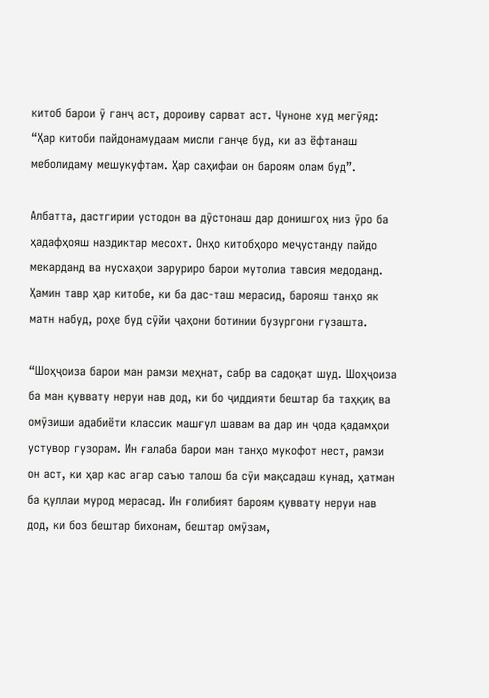китоб барои ӯ ганҷ аст, дороиву сарват аст. Чуноне худ мегӯяд: “Ҳар китоби пайдонамудаам мисли ганҷе буд, ки аз ёфтанаш меболидаму мешукуфтам. Ҳар саҳифаи он бароям олам буд”.

Албатта, дастгирии устодон ва дӯстонаш дар донишгоҳ низ ӯро ба ҳадафҳояш наздиктар месохт. Онҳо китобҳоро меҷустанду пайдо мекарданд ва нусхаҳои заруриро барои мутолиа тавсия медоданд. Ҳамин тавр ҳар китобе, ки ба дас-таш мерасид, барояш танҳо як матн набуд, роҳе буд сӯйи ҷаҳони ботинии бузургони гузашта.

“Шоҳҷоиза барои ман рамзи меҳнат, сабр ва садоқат шуд. Шоҳҷоиза ба ман қуввату неруи нав дод, ки бо ҷиддияти бештар ба таҳқиқ ва омӯзиши адабиёти классик машғул шавам ва дар ин ҷода қадамҳои устувор гузорам. Ин ғалаба барои ман танҳо мукофот нест, рамзи он аст, ки ҳар кас агар саъю талош ба сӯи мақсадаш кунад, ҳатман ба қуллаи мурод мерасад. Ин ғолибият бароям қуввату неруи нав дод, ки боз бештар бихонам, бештар омӯзам,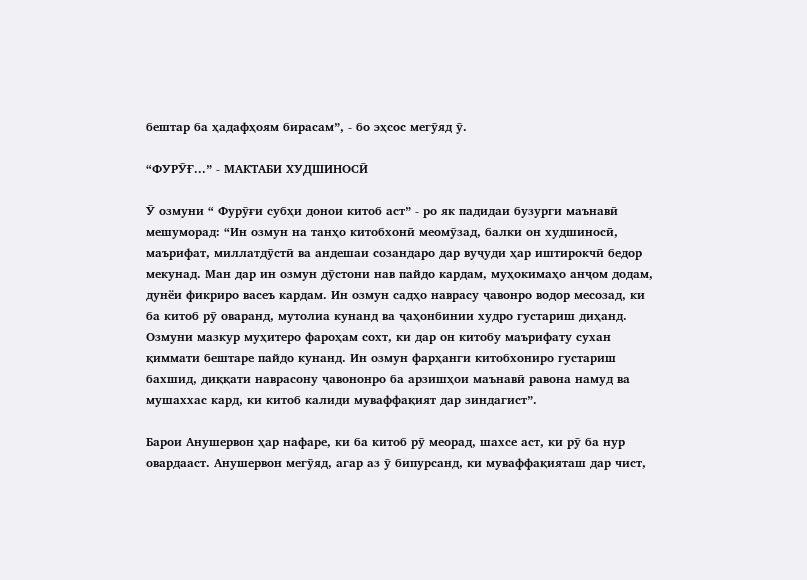бештар ба ҳадафҳоям бирасам”, - бо эҳсос мегӯяд ӯ.

“ФУРӮҒ...” - МАКТАБИ ХУДШИНОСӢ

Ӯ озмуни “ Фурӯғи субҳи донои китоб аст” - ро як падидаи бузурги маънавӣ мешуморад: “Ин озмун на танҳо китобхонӣ меомӯзад, балки он худшиносӣ, маърифат, миллатдӯстӣ ва андешаи созандаро дар вуҷуди ҳар иштирокчӣ бедор мекунад. Ман дар ин озмун дӯстони нав пайдо кардам, муҳокимаҳо анҷом додам, дунёи фикриро васеъ кардам. Ин озмун садҳо наврасу ҷавонро водор месозад, ки ба китоб рӯ оваранд, мутолиа кунанд ва ҷаҳонбинии худро густариш диҳанд. Озмуни мазкур муҳитеро фароҳам сохт, ки дар он китобу маърифату сухан қиммати бештаре пайдо кунанд. Ин озмун фарҳанги китобхониро густариш бахшид, диққати наврасону ҷавононро ба арзишҳои маънавӣ равона намуд ва мушаххас кард, ки китоб калиди муваффақият дар зиндагист”.

Барои Анушервон ҳар нафаре, ки ба китоб рӯ меорад, шахсе аст, ки рӯ ба нур овардааст. Анушервон мегӯяд, агар аз ӯ бипурсанд, ки муваффақияташ дар чист,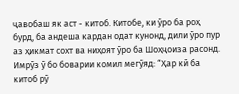ҷавобаш як аст - китоб. Китобе, ки ӯро ба роҳ бурд, ба андеша кардан одат кунонд, дили ӯро пур аз ҳикмат сохт ва ниҳоят ӯро ба Шоҳҷоиза расонд. Имрӯз ӯ бо боварии комил мегӯяд: “Ҳар кӣ ба китоб рӯ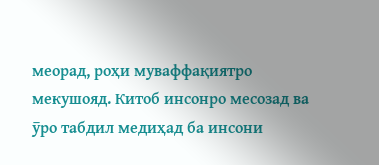меорад, роҳи муваффақиятро мекушояд. Китоб инсонро месозад ва ӯро табдил медиҳад ба инсони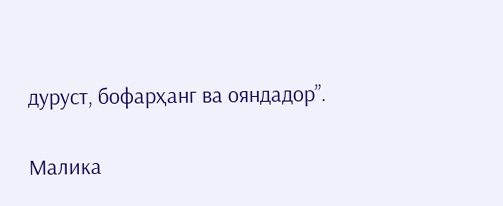дуруст, бофарҳанг ва ояндадор”.

Малика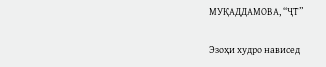МУҚАДДАМОВА, “ҶТ”

Эзоҳи худро нависед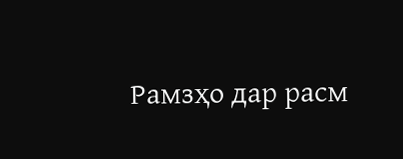Рамзҳо дар расм